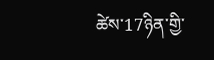ཚེས་17ཉིན་གྱི་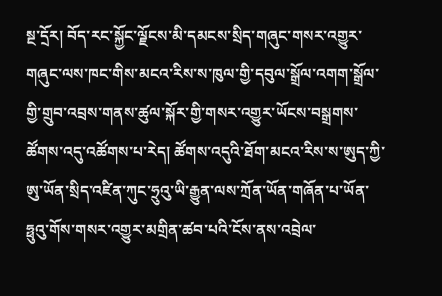སྔ་དྲོར། བོད་རང་སྐྱོང་ལྗོངས་མི་དམངས་སྲིད་གཞུང་གསར་འགྱུར་གཞུང་ལས་ཁང་གིས་མངའ་རིས་ས་ཁུལ་གྱི་དབུལ་སྒྲོལ་འགག་སྒྲོལ་གྱི་གྲུབ་འབྲས་གནས་ཚུལ་སྐོར་གྱི་གསར་འགྱུར་ཡོངས་བསྒྲགས་ཚོགས་འདུ་འཚོགས་པ་རེད། ཚོགས་འདུའི་ཐོག་མངའ་རིས་ས་ཨུད་ཀྱི་ཨུ་ཡོན་སྲིད་འཛིན་ཀུང་ཧྲུའུ་ཡི་རྒྱུན་ལས་ཀྲོན་ཡོན་གཞོན་པ་ཡོན་ཧྥུའུ་གོས་གསར་འགྱུར་མགྲིན་ཚབ་པའི་ངོས་ནས་འབྲེལ་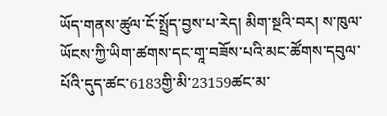ཡོད་གནས་ཚུལ་ངོ་སྤྲོད་བྱས་པ་རེད། མིག་སྔའི་བར། ས་ཁུལ་ཡོངས་ཀྱི་ཡིག་ཚགས་དང་གཱ་བཟོས་པའི་མང་ཚོགས་དབུལ་པོའི་དུད་ཚང་6183གྱི་མི་23159ཚང་མ་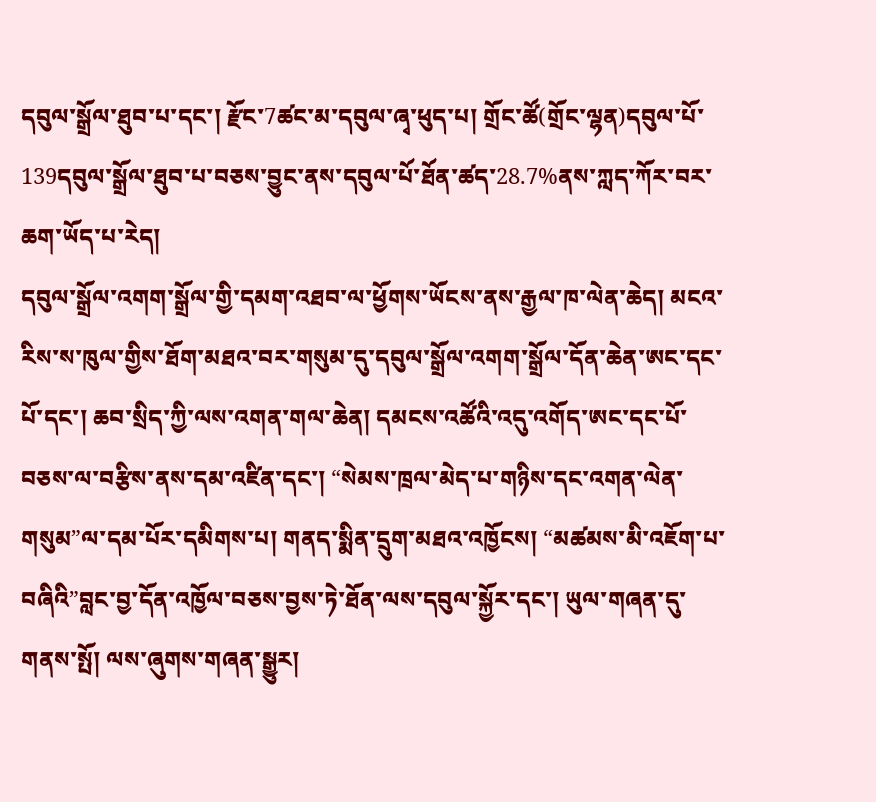དབུལ་སྒྲོལ་ཐུབ་པ་དང་། རྫོང་7ཚང་མ་དབུལ་ཞྭ་ཕུད་པ། གྲོང་ཚོ(གྲོང་ལྷན)དབུལ་པོ་139དབུལ་སྒྲོལ་ཐུབ་པ་བཅས་བྱུང་ནས་དབུལ་པོ་ཐོན་ཚད་28.7%ནས་ཀླད་ཀོར་བར་ཆག་ཡོད་པ་རེད།
དབུལ་སྒྲོལ་འགག་སྒྲོལ་གྱི་དམག་འཐབ་ལ་ཕྱོགས་ཡོངས་ནས་རྒྱལ་ཁ་ལེན་ཆེད། མངའ་རིས་ས་ཁུལ་གྱིས་ཐོག་མཐའ་བར་གསུམ་དུ་དབུལ་སྒྲོལ་འགག་སྒྲོལ་དོན་ཆེན་ཨང་དང་པོ་དང་། ཆབ་སྲིད་ཀྱི་ལས་འགན་གལ་ཆེན། དམངས་འཚོའི་འདུ་འགོད་ཨང་དང་པོ་བཅས་ལ་བརྩིས་ནས་དམ་འཛིན་དང་། “སེམས་ཁྲལ་མེད་པ་གཉིས་དང་འགན་ལེན་གསུམ”ལ་དམ་པོར་དམིགས་པ། གནད་སྨིན་དྲུག་མཐའ་འཁྱོངས། “མཚམས་མི་འཇོག་པ་བཞིའི”བླང་བྱ་དོན་འཁྱོལ་བཅས་བྱས་ཏེ་ཐོན་ལས་དབུལ་སྐྱོར་དང་། ཡུལ་གཞན་དུ་གནས་སྤོ། ལས་ཞུགས་གཞན་སྒྱུར།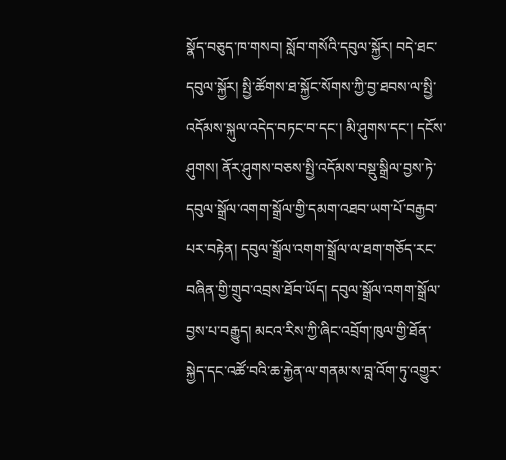སྣོད་བཅུད་ཁ་གསབ། སློབ་གསོའི་དབུལ་སྐྱོར། བདེ་ཐང་དབུལ་སྐྱོར། སྤྱི་ཚོགས་ཐ་སྐྱོང་སོགས་ཀྱི་བྱ་ཐབས་ལ་སྤྱི་འདོམས་སྐུལ་འདེད་བཏང་བ་དང་། མི་ཤུགས་དང་། དངོས་ཤུགས། ནོར་ཤུགས་བཅས་སྤྱི་འདོམས་བསྡུ་སྒྲིལ་བྱས་ཏེ་དབུལ་སྒྲོལ་འགག་སྒྲོལ་གྱི་དམག་འཐབ་ཡག་པོ་བརྒྱབ་པར་བརྟེན། དབུལ་སྒྲོལ་འགག་སྒྲོལ་ལ་ཐག་གཅོད་རང་བཞིན་གྱི་གྲུབ་འབྲས་ཐོབ་ཡོད། དབུལ་སྒྲོལ་འགག་སྒྲོལ་བྱས་པ་བརྒྱུད། མངའ་རིས་ཀྱི་ཞིང་འབྲོག་ཁུལ་གྱི་ཐོན་སྐྱེད་དང་འཚོ་བའི་ཆ་རྐྱེན་ལ་གནམ་ས་བླ་འོག་ཏུ་འགྱུར་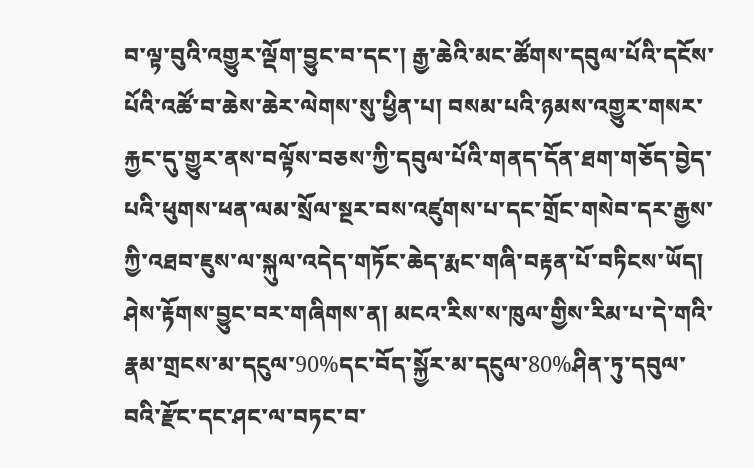བ་ལྟ་བུའི་འགྱུར་ལྡོག་བྱུང་བ་དང་། རྒྱ་ཆེའི་མང་ཚོགས་དབུལ་པོའི་དངོས་པོའི་འཚོ་བ་ཆེས་ཆེར་ལེགས་སུ་ཕྱིན་པ། བསམ་པའི་ཉམས་འགྱུར་གསར་རྐྱང་དུ་གྱུར་ནས་བལྟོས་བཅས་ཀྱི་དབུལ་པོའི་གནད་དོན་ཐག་གཅོད་བྱེད་པའི་ཕུགས་ཕན་ལམ་སྲོལ་སྔར་བས་འཛུགས་པ་དང་གྲོང་གསེབ་དར་རྒྱས་ཀྱི་འཐབ་ཇུས་ལ་སྐུལ་འདེད་གཏོང་ཆེད་རྨང་གཞི་བརྟན་པོ་བཏིངས་ཡོད།
ཤེས་རྟོགས་བྱུང་བར་གཞིགས་ན། མངའ་རིས་ས་ཁུལ་གྱིས་རིམ་པ་དེ་གའི་རྣམ་གྲངས་མ་དངུལ་90%དང་བོད་སྐྱོར་མ་དངུལ་80%ཤིན་ཏུ་དབུལ་བའི་རྫོང་དང་ཤང་ལ་བཏང་བ་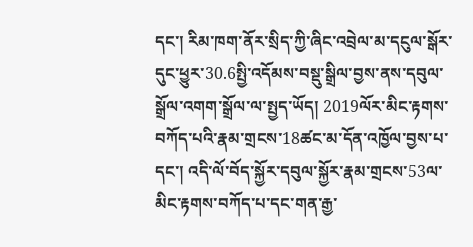དང་། རིམ་ཁག་ནོར་སྲིད་ཀྱི་ཞིང་འབྲེལ་མ་དངུལ་སྒོར་དུང་ཕྱུར་30.6སྤྱི་འདོམས་བསྡུ་སྒྲིལ་བྱས་ནས་དབུལ་སྒྲོལ་འགག་སྒྲོལ་ལ་སྤྱད་ཡོད། 2019ལོར་མིང་རྟགས་བཀོད་པའི་རྣམ་གྲངས་18ཚང་མ་དོན་འཁྱོལ་བྱས་པ་དང་། འདི་ལོ་བོད་སྐྱོར་དབུལ་སྐྱོར་རྣམ་གྲངས་53ལ་མིང་རྟགས་བཀོད་པ་དང་གན་རྒྱ་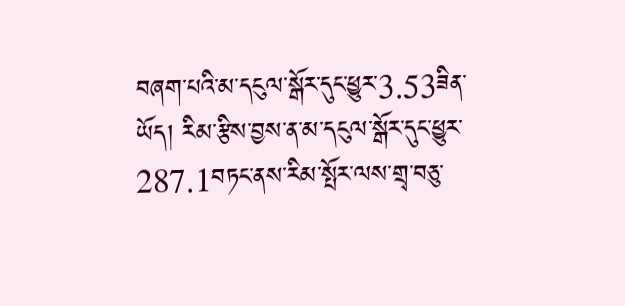བཞག་པའི་མ་དངུལ་སྒོར་དུང་ཕྱུར་3.53ཟིན་ཡོད། རིམ་རྩིས་བྱས་ན་མ་དངུལ་སྒོར་དུང་ཕྱུར་287.1བཏང་ནས་རིམ་སྤོར་ལས་གྲྭ་བཅུ་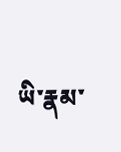ཡི་རྣམ་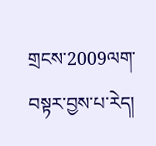གྲངས་2009ལག་བསྟར་བྱས་པ་རེད།